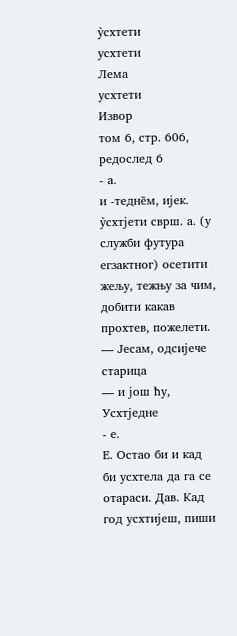у̀схтети
усхтети
Лема
усхтети
Извор
том 6, стр. 606, редослед 6
- а.
и -тедне̄м, ијек. у̀схтјети сврш. а. (у служби футура егзактног) осетити жељу, тежњу за чим, добити какав прохтев, пожелети.
— Јесам, одсијече старица
— и још ћу, Усхтједне
- е.
Е. Остао би и кад би усхтела да га се отараси. Дав. Кад год усхтијеш, пиши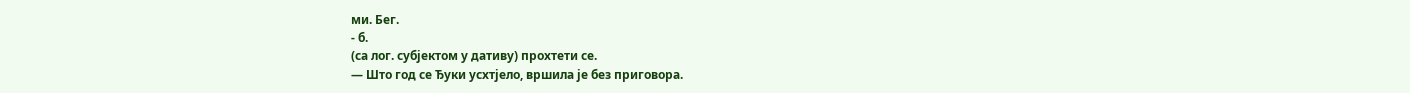ми. Бег.
- б.
(са лог. субјектом у дативу) прохтети се.
— Што год се Ђуки усхтјело, вршила је без приговора.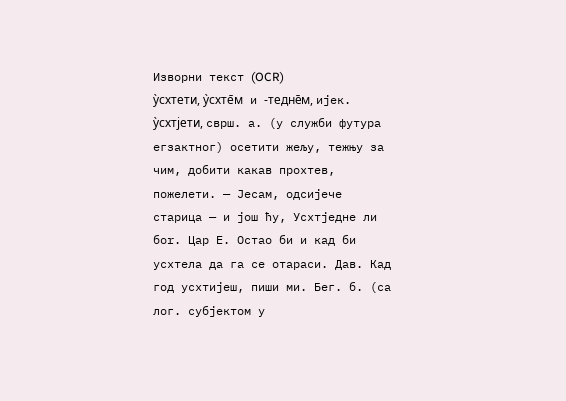Изворни текст (OCR)
у̀схтети, у̀схте̄м и -тедне̄м, ијек. у̀схтјети, сврш. а. (у служби футура егзактног) осетити жељу, тежњу за чим, добити какав прохтев, пожелети. — Јесам, одсијече старица — и још ћу, Усхтједне ли боr. Цар Е. Остао би и кад би усхтела да га се отараси. Дав. Кад год усхтијеш, пиши ми. Бег. б. (са лог. субјектом у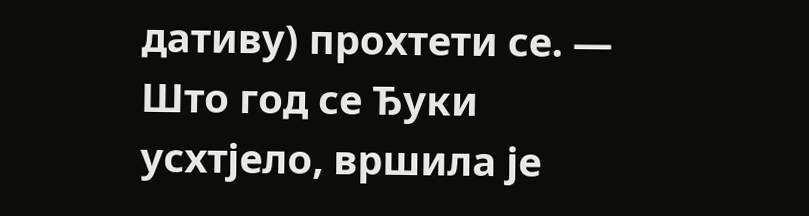дативу) прохтети се. — Што год се Ђуки усхтјело, вршила је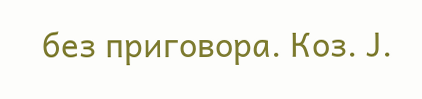без приговора. Коз. Ј.